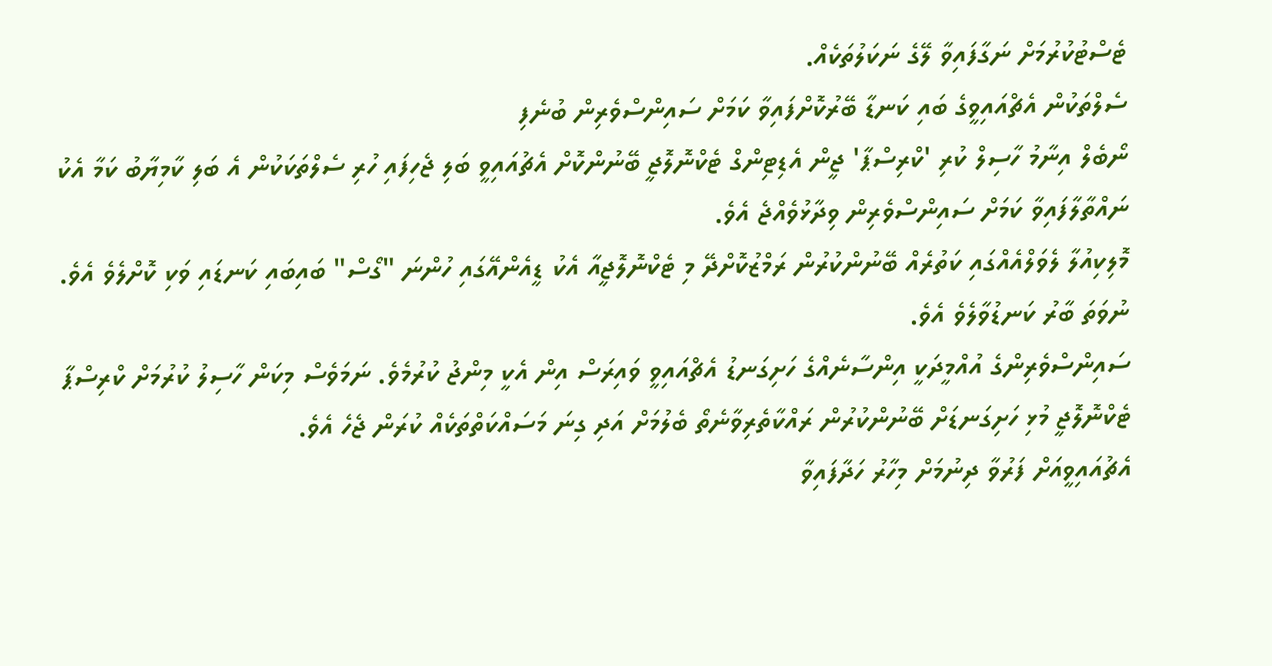ޓެސްޓުކުރުމަށް ނަގާފައިވާ ލޭގެ ނަކަލުތަކެއް.
ސެލްތަކުން އެޗްއައިވީގެ ބައި ކަނޑާ ބޭރުކޮށްފައިވާ ކަމަށް ސައިންސްވެރިން ބުނެފި
ނޯބެލް އިނާމު ހާސިލް ކުރި 'ކްރިސްޕާ' ޖީން އެޑިޓިންގް ޓެކްނޮލޮޖީ ބޭނުންކޮށް އެޗުއައިވީ ބަލި ޖެހިފައި ހުރި ސެލްތަކަކުން އެ ބަލި ކާމިޔާބު ކަމާ އެކު ނައްތާލާފައިވާ ކަމަށް ސައިންސްވެރިން ވިދާޅުވެއްޖެ އެވެ.
މޮލިކިއުލާ ލެވަލްއެއްގައި ކަތުރެއް ބޭނުންކުރުން ރަމްޒުކޮށްދޭ މި ޓެކްނޮލޮޖީއާ އެކު ޑީއެންއޭގައި ހުންނަ "ގޯސް" ބައިބައި ކަނޑައި ވަކި ކޮށްލެވެ އެވެ. ނުވަތަ ބާރު ކަނޑުވާލެވެ އެވެ.
ސައިންސްވެރިންގެ އުއްމީދަކީ އިންސާނެއްގެ ހަށިގަނޑު އެޗްއައިވީ ވައިރަސް އިން އެކީ މިންޖު ކުރުމެވެ. ނަމަވެސް މިކަން ހާސިލު ކުރުމަށް ކްރިސްޕާ ޓެކްނޮލޮޖީ މުޅި ހަށިގަނޑަށް ބޭނުންކުރުން ރައްކާތެރިވާނެތޯ ބެލުމަށް އަދި ގިނަ މަސައްކަތްތަކެއް ކުރަން ޖެހެ އެވެ.
އެޗުއައިވީއަށް ފަރުވާ ދިނުމަށް މިހާރު ހަދާފައިވާ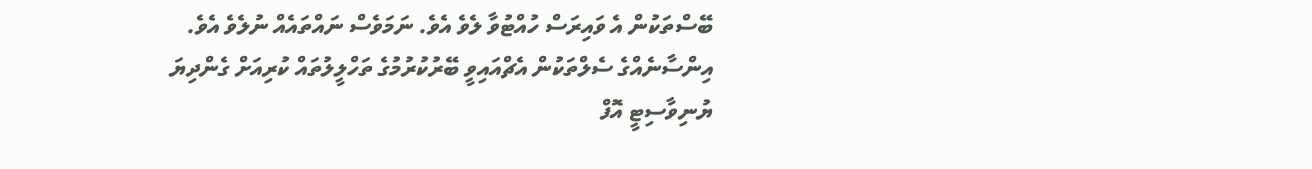ބޭސްތަކުން އެ ވައިރަސް ހުއްޓުވާ ލެވެ އެވެ. ނަމަވެސް ނައްތައެއް ނުލެވެ އެވެ.
އިންސާނެއްގެ ސެލްތަކުން އެޗްއައިވީ ބޭރުކުރުމުގެ ތަހްލީލުތައް ކުރިއަށް ގެންދިޔަ ޔުނިވާސިޓީ އޮފް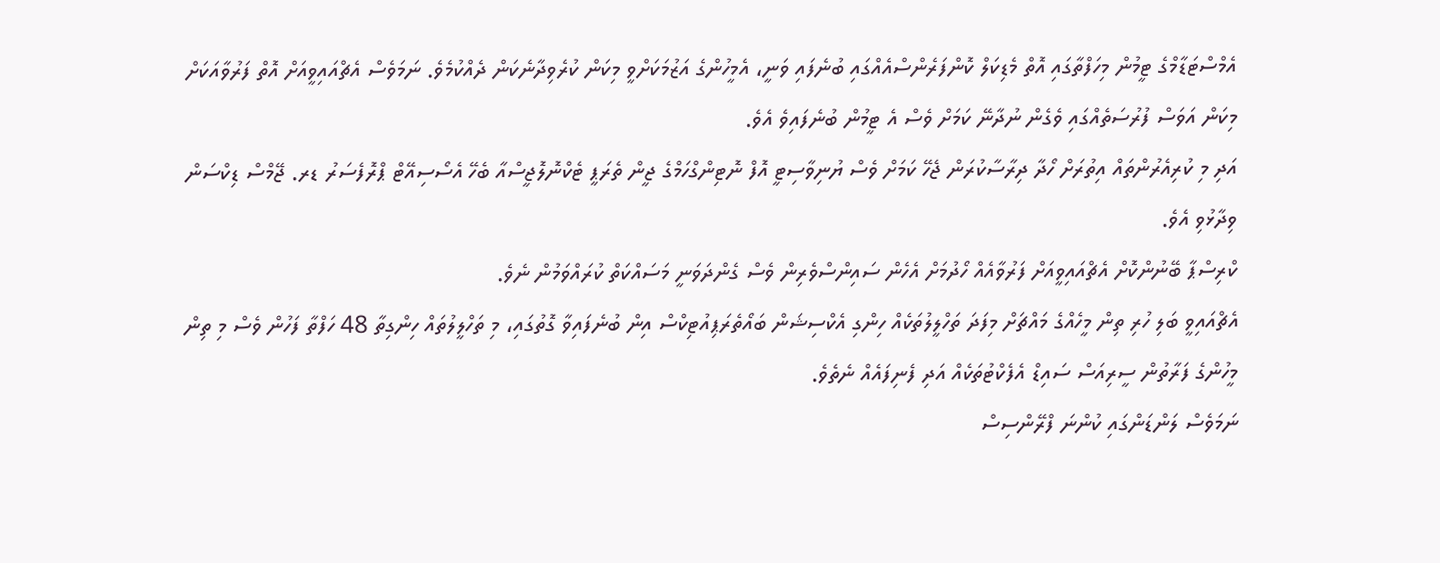އެމްސްޓަޑާމްގެ ޓީމުން މިހަފްތާގައި އޮތް މެޑިކަލް ކޮންފަރެންސްއެއްގައި ބުނެފައި ވަނީ، އެމީހުންގެ އަޒުމަކަށްވީ މިކަން ކުރެވިދާނެކަން ދެއްކުމެވެ. ނަމަވެސް އެޗްއައިވީއަށް އޮތް ފަރުވާއަކަށް މިކަން އަވަސް ފުރުސަތެއްގައި ވެގެން ނުދާނޭ ކަމަށް ވެސް އެ ޓީމުން ބުނެފައިވެ އެވެ.
އަދި މި ކުރިއެރުންތައް އިތުރަށް ހޯދާ ދިރާސާކުރަން ޖެހޭ ކަމަށް ވެސް ޔުނިވާސިޓީ އޮފް ނޮޓިންގްހަމްގެ ޖީން ތެރަޕީ ޓެކްނޮލޮޖީސްއާ ބެހޭ އެސޯސިއޭޓް ޕްރޮފެސަރު ޑރ. ޖޭމްސް ޑިކްސަން ވިދާޅުވި އެވެ.
ކްރިސްޕާ ބޭނުންކޮށް އެޗްއައިވީއަށް ފަރުވާއެއް ހޯދުމަށް އެހެން ސައިންސްވެރިން ވެސް ގެންދަވަނީ މަސައްކަތް ކުރައްވަމުން ނެވެ.
އެޗްއައިވީ ބަލި ހުރި ތިން މީހެއްގެ މައްޗަށް މިފަދަ ތަހްލީލުތަކެއް ހިންގި އެކްސިޝަން ބައޯތެރަޕިއުޓިކްސް އިން ބުނެފައިވާ ގޮތުގައި، މި ތަހްލީލުތައް ހިންގިތާ 48 ހަފްތާ ފަހުން ވެސް މި ތިން މީހުންގެ ފަރާތުން ސީރިއަސް ސައިޑް އެފެކްޓުތަކެއް އަދި ފެނިފައެއް ނެތެވެ.
ނަމަވެސް ލަންޑަންގައި ކުންނަ ފްރޭންސިސް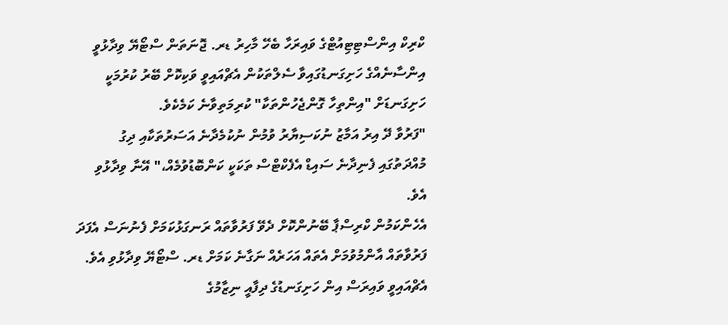ކްރިކް އިންސްޓިޓިއުޓްގެ ވައިރަހާ ބެހޭ މާހިރު ޑރ. ޖޮނަތަން ސްޓޯޔޭ ވިދާޅުވީ އިންސާނެއްގެ ހަށިގަނޑުގައިވާ ސެލްތަކުން އެޗްއައިވީ ވަކިކޮށް ބޭރު ކުރުމަކީ ހަށިގަނޑަށް "އިންތިހާ ގޮންޖެހުންތަކާ" ކުރިމަތިވާނެ ކަމެކެވެ.
"ފަރުވާ ދޭ އިރު އަމާޒު ނުކަސިޔާރު ވުމުން ނުކުމެދާނެ އަސަރުތަކާއި ދިގު މުއްދަތުގައި ފެނިދާނެ ސައިޑް އެފެކްޓްސް ތަކަކީ ކަންބޮޑުވުމެއް،" އޭނާ ވިދާޅުވި އެވެ.
އެހެންކަމުން ކްރިސްޕާ ބޭނުންކޮށް ދެވޭ ފަރުވާތައް ރަނގަޅުކަމަށް ފެނުނަސް އެފަދަ ފަރުވާތައް އާންމުވުމަށް އެތައް އަހަރެއް ނަގާނެ ކަމަށް ޑރ. ސްޓޯޔޭ ވިދާޅުވި އެވެ.
އެޗްއައިވީ ވައިރަސް އިން ހަށިގަނޑުގެ ދިފާއީ ނިޒާމުގެ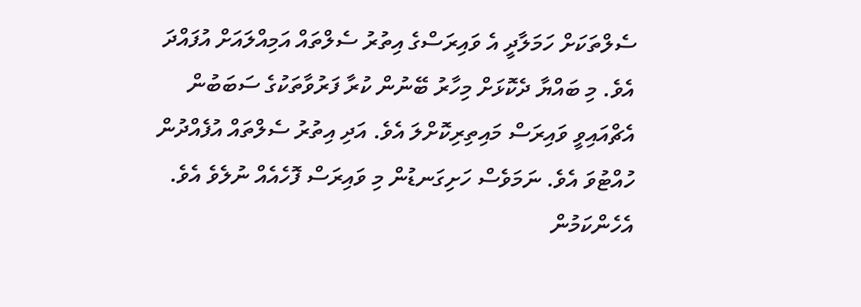ސެލްތަކަށް ހަމަލާދީ އެ ވައިރަސްގެ އިތުރު ސެލްތައް އަމިއްލައަށް އުފައްދަ އެވެ. މި ބައްޔާ ދެކޮޅަށް މިހާރު ބޭނުން ކުރާ ފަރުވާތަކުގެ ސަބަބުން އެޗްއައިވީ ވައިރަސް މައިތިރިކޮށްލަ އެވެ. އަދި އިތުރު ސެލްތައް އުފެއްދުން ހުއްޓުވަ އެވެ. ނަމަވެސް ހަށިގަނޑުން މި ވައިރަސް ފޮހެއެއް ނުލެވެ އެވެ.
އެހެންކަމުން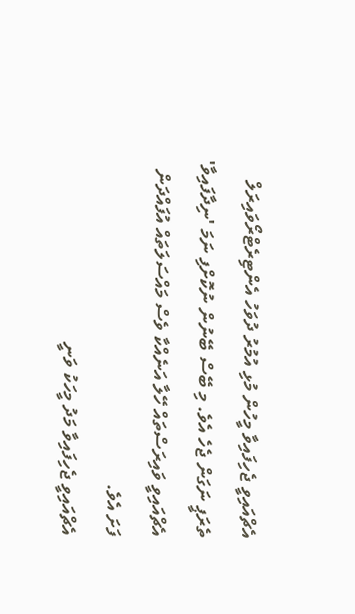އެޗްއައިވީ ޖެހިފައިވާ މީހުން މުޅި އުމުރު ދުވަހު އެންޓިރެޓްރޯވައިރަލް ތެރަޕީ ނަގަން ޖެހެ އެވެ. މި ބޭސް ބޭނުން ނުކޮށްފި ނަމަ 'ނިދާފައިވާ' އެޗްއައިވީ ވައިރަސްތައް ހޭލާ އަނެއްކާ ވެސް މައްސަލަތައް އުފައްދަން ފަށަ އެވެ.
އެޗްއައިވީ ޖެހިފައިވާ މަދު މީހަކު ވަނީ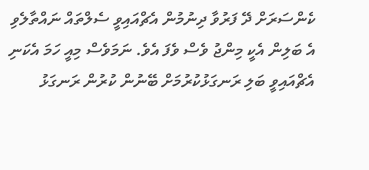ކެންސަރަށް ދޭ ފަރުވާ ދިނުމުން އެޗްއައިވީ ސެލްތައް ނައްތާލެވި އެ ބަލިން އެކީ މިންޖު ވެސް ވެފަ އެވެ. ނަމަވެސް މިއީ ހަމަ އެކަނި އެޗްއައިވީ ބަލި ރަނގަޅުކުރުމަށް ބޭނުން ކުރުން ރަނގަޅު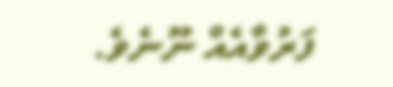ފަރުވާއެއް ނޫނެވެ.